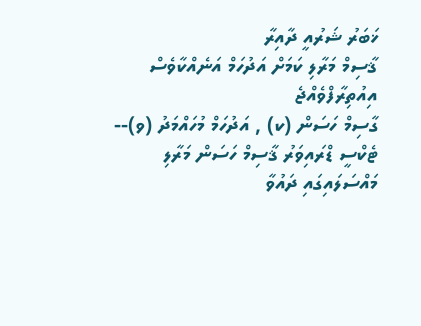ޚަބަރު ޝަރުއީ ދާއިރާ
ޤާސިމް މަރާލި ކަމަށް އަދުހަމް އަނެއްކާވެސް އިއުތިރާފްވެއްޖެ
ގާސިމް ހަސަން (ކ) , އަދުހަމް މުހައްމަދު (ވ)--
ޓެކްސީ ޑްރައިވަރު ޤާސިމް ހަސަން މަރާލި މައްސަލައިގައި ދައުވާ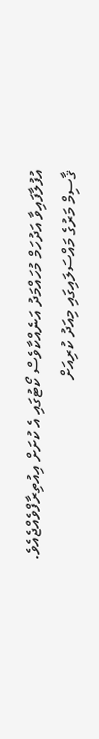އުފުލާފައިވާ އަދުހަމް މުހައްމަދު އަނެއްކާވެސް ކޯޓުގައި އެ ކުށަށް އިއުތިރާފްވެއްޖެއެވެ.
ޤާސިމް މަރުގެ މައްސަލައިގައި މިއަދު ކުރިއަށް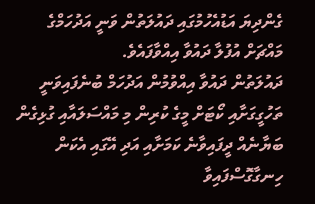ގެންދިޔަ އަޑުއެހުމުގައި ދައުލަތުން ވަނީ އަދުހަމްގެ މައްޗަށް އުފުލާ ދައުވާ އިއްވާފައެވެ.
ދައުލަތުން ދައުވާ އިއްވުމުން އަދުހަމް ބުނެފައިވަނީ ތަހުގީގަށާއި ކޯޓަށް މީގެ ކުރިން މި މައްސަލައާއި ގުޅިގެން ބަޔާނެއް ދީފައިވާނެ ކަމަށާއި އަދި އޭގައި އެކަން ހިނގާގޮސްފައިވާ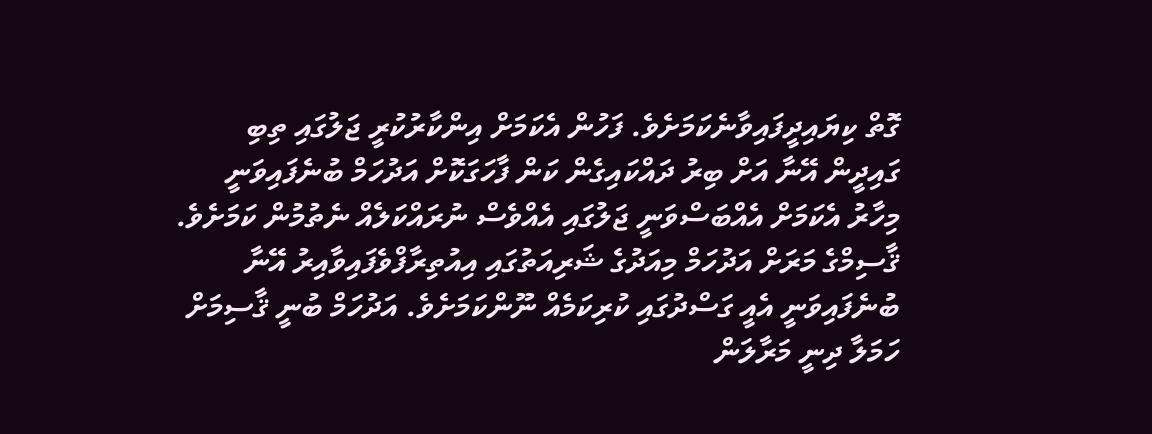ގޮތް ކިޔައިދީފައިވާނެކަމަށެވެ. ފަހުން އެކަމަށް އިންކާރުކުރީ ޖަލުގައި ތިބި ގައިދީން އޭނާ އަށް ބިރު ދައްކައިގެން ކަން ފާހަގަކޮށް އަދުހަމް ބުނެފައިވަނީ މިހާރު އެކަމަށް އެއްބަސްވަނީ ޖަލުގައި އެއްވެސް ނުރައްކަލެއް ނެތުމުން ކަމަށެވެ.
ޤާސިމްގެ މަރަށް އަދުހަމް މިއަދުގެ ޝަރިއަތުގައި އިއުތިރާފްވެފައިވާއިރު އޭނާ ބުނެފައިވަނީ އެއީ ގަސްދުގައި ކުރިކަމެއް ނޫންކަމަށެވެ. އަދުހަމް ބުނީ ޤާސިމަށް ހަމަލާ ދިނީ މަރާލަން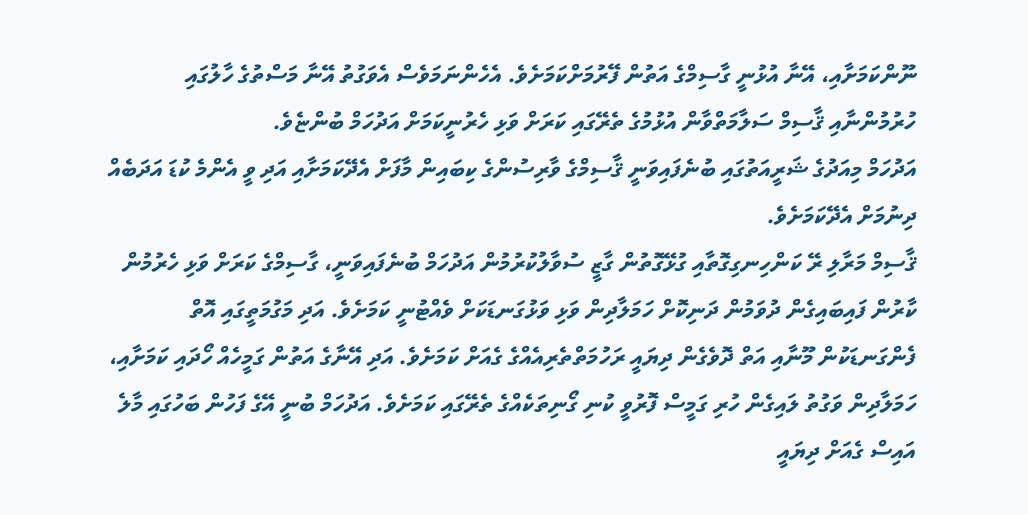ނޫންކަމަށާއި، އޭނާ އުޅުނީ ގާސިމްގެ އަތުން ފޭރުމަށްކަމަށެވެ. އެހެންނަމަވެސް އެވަގުތު އޭނާ މަސްތުގެ ހާލުގައި ހުރުމުންނާއި ޤާސިމް ސަލާމަތްވާން އުޅުމުގެ ތެރޭގައި ކަރަށް ވަޅި ހެރުނީކަމަށް އަދުހަމް ބުންޏެވެ.
އަދުހަމް މިއަދުގެ ޝަރީއަތުގައި ބުނެފައިވަނީ ޤާސިމްގެ ވާރިސުންގެ ކިބައިން މާފަށް އެދޭކަމަށާއި އަދި ވީ އެންމެ ކުޑަ އަދަބެއް ދިނުމަށް އެދޭކަމަށެވެ.
ޤާސިމް މަރާލި ރޭ ކަންހިނގިގޮތާއި ގުޅޭގޮތުން ގާޒީ ސުވާލުކުރުމުން އަދުހަމް ބުނެފައިވަނީ، ގާސިމްގެ ކަރަށް ވަޅި ހެރުމުން ކާރުން ފައިބައިގެން ދުވަމުން ދަނިކޮށް ހަމަލާދިން ވަޅި ވަޅުގަނޑަކަށް ވެއްޓުނީ ކަމަށެވެ. އަދި މަގުމަތީގައި އޮތް ފެންގަނޑަކުން މޫނާއި އަތް ދޮވެގެން ދިޔައީ ރަހުމަތްތެރިއެއްގެ ގެއަށް ކަމަށެވެ. އަދި އޭނާގެ އަތުން ގަމީހެއް ހޯދައި ކަމަށާއި، ހަމަލާދިން ވަގުތު ލައިގެން ހުރި ގަމީސް ފޮރުވީ ކުނި ގޯނިތަކެއްގެ ތެރޭގައި ކަމަށެވެ. އަދުހަމް ބުނީ އޭގެ ފަހުން ބަހުގައި މާލެ އައިސް ގެއަށް ދިޔައީ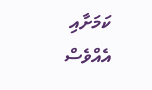ކަމަށާއި އެއްވެސް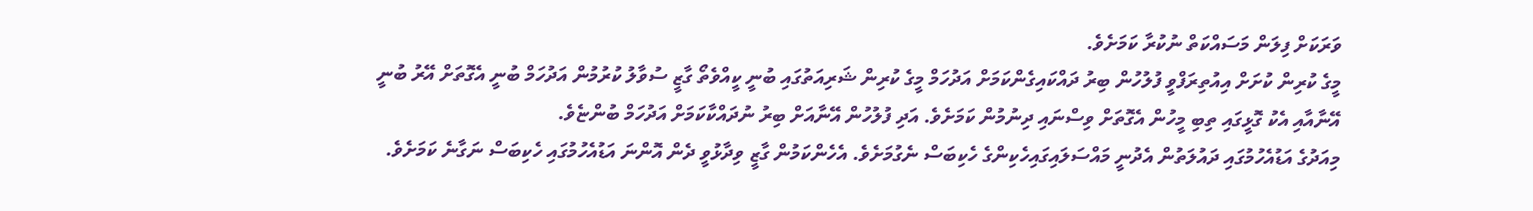ވަރަކަށް ފިލަން މަސައްކަތް ނުކުރާ ކަމަށެވެ.
މީގެ ކުރިން ކުށަށް އިއުތިރަފްވީ ފުލުހުން ބިރު ދައްކައިގެންކަމަށް އަދުހަމް މީގެ ކުރިން ޝަރިއަތުގައި ބުނީ ކީއްވެތޯ ގާޒީ ސުވާލު ކުރުމުން އަދުހަމް ބުނީ އެގޮތަށް އޭރު ބުނީ އޭނާއާއި އެކު ގޮޅީގައި ތިބި މީހުން އެގޮތަށް ވިސްނައި ދިނުމުން ކަމަށެވެ. އަދި ފުލުހުން އޭނާއަށް ބިރު ނުދައްކާކަމަށް އަދުހަމް ބުންޏެވެ.
މިއަދުގެ އަޑުއެހުމުގައި ދައުލަތުން އެދުނީ މައްސަލައިގައިހެކިންގެ ހެކިބަސް ނެގުމަށެވެ. އެހެންކަމުން ގާޒީ ވިދާޅުވީ ދެން އޮންނަ އަޑުއެހުމުގައި ހެކިބަސް ނަގާނެ ކަމަށެވެ.